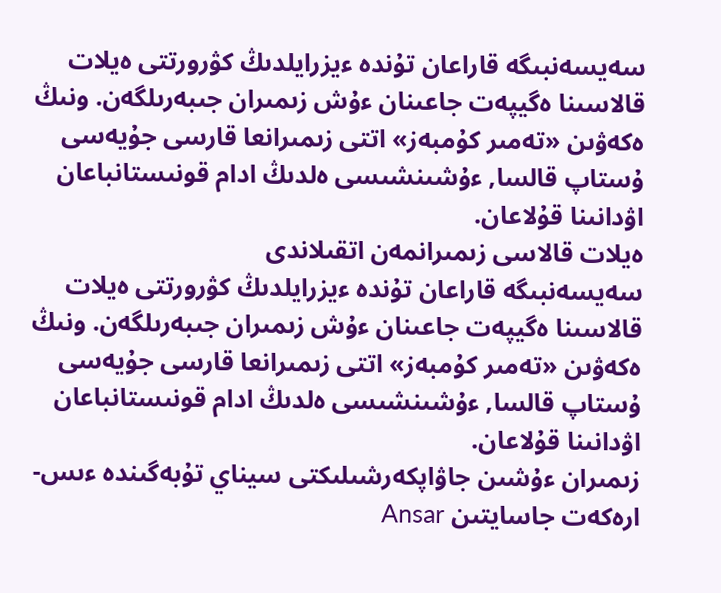سەيسەنبىگە قاراعان تۇندە ءيزرايلدىڭ كۋرورتتى ەيلات قالاسىنا ەگيپەت جاعىنان ءۇش زىمىران جىبەرىلگەن. ونىڭ ەكەۋىن «تەمىر كۇمبەز» اتتى زىمىرانعا قارسى جۇيەسى ۇستاپ قالسا, ءۇشىنشىسى ەلدىڭ ادام قونىستانباعان اۋدانىنا قۇلاعان.
ەيلات قالاسى زىمىرانمەن اتقىلاندى
سەيسەنبىگە قاراعان تۇندە ءيزرايلدىڭ كۋرورتتى ەيلات قالاسىنا ەگيپەت جاعىنان ءۇش زىمىران جىبەرىلگەن. ونىڭ ەكەۋىن «تەمىر كۇمبەز» اتتى زىمىرانعا قارسى جۇيەسى ۇستاپ قالسا, ءۇشىنشىسى ەلدىڭ ادام قونىستانباعان اۋدانىنا قۇلاعان.
زىمىران ءۇشىن جاۋاپكەرشىلىكتى سيناي تۇبەگىندە ءىس-ارەكەت جاسايتىن Ansar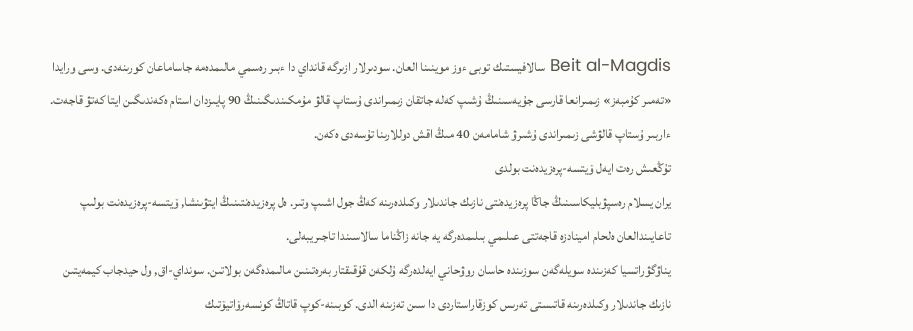Beit al-Magdis سالافيستىك توبى ءوز موينىنا العان. سودىرلار ازىرگە قانداي دا ءبىر رەسمي مالىمدەمە جاساماعان كورىنەدى. وسى ورايدا «تەمىر كۇمبەز» زىمىرانعا قارسى جۇيەسىنىڭ ۇشىپ كەلە جاتقان زىمىراندى ۇستاپ قالۋ مۇمكىندىگىنىڭ 90 پايىزدان استام ەكەندىگىن ايتا كەتۋ قاجەت. ءاربىر ۇستاپ قالۋشى زىمىراندى ۇشىرۋ شامامەن 40 مىڭ اقش دوللارىنا تۇسەدى ەكەن.
تۇڭعىش رەت ايەل ۆيتسە-پرەزيدەنت بولدى
يران يسلام رەسپۋبليكاسىنىڭ جاڭا پرەزيدەنتى نازىك جاندىلار وكىلدەرىنە كەڭ جول اشىپ وتىر. ەل پرەزيدەنتىنىڭ ايتۋىنشا, ۆيتسە-پرەزيدەنت بولىپ تاعايىندالعان ەلحام امينادزە قاجەتتى عىلىمي بىلىمدەرگە يە جانە زاڭناما سالاسىندا تاجىريبەلى.
يناۋگۋراتسيا كەزىندە سويلەگەن سوزىندە حاسان روۋحاني ايەلدەرگە ۇلكەن قۇقىقتار بەرەتىنىن مالىمدەگەن بولاتىن. سونداي-اق, ول حيدجاب كيمەيتىن نازىك جاندىلار وكىلدەرىنە قاتىستى تەرىس كوزقاراستاردى دا سىن تەزىنە الدى. كوبىنە-كوپ قاتاڭ كونسەرۆاتيۆتىك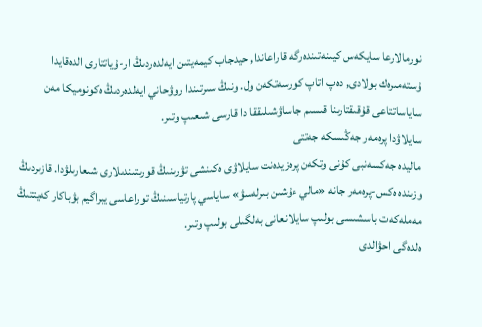نورمالارعا سايكەس كيىنەتىندەرگە قاراعاندا, حيدجاب كيمەيتىن ايەلدەردىڭ ار-ۇياتتارى الدەقايدا ۇستەمىرەك بولادى, دەپ اتاپ كورسەتكەن ول. ونىڭ سىرتىندا روۋحاني ايەلدەردىڭ ەكونوميكا مەن ساياساتتاعى قۇقىقتارىنا قىسىم جاساۋشىلىققا دا قارسى شىعىپ وتىر.
سايلاۋدا پرەمەر جەڭىسكە جەتتى
ماليدە جەكسەنبى كۇنى وتكەن پرەزيدەنت سايلاۋى ەكىنشى تۋرىنىڭ قورىتىندىلارى شىعارىلۋدا. قازىردىڭ وزىندە ەكس-پرەمەر جانە «مالي ءۇشىن بىرلەسۋ» ساياسي پارتياسىنىڭ توراعاسى يبراگيم بۋباكار كەيتتىڭ مەملەكەت باسشىسى بولىپ سايلانعانى بەلگىلى بولىپ وتىر.
ەلدەگى احۋالدى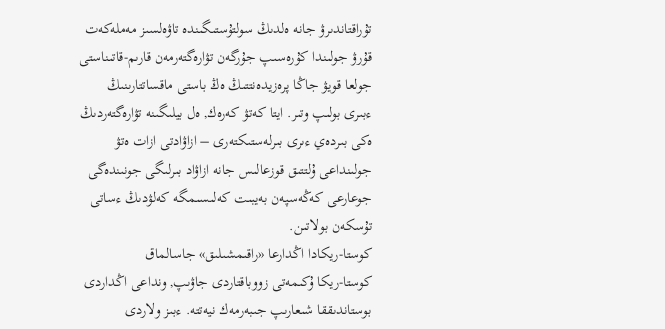تۇراقتاندىرۋ جانە ەلدىڭ سولتۇستىگىندە تاۋەلسىز مەملەكەت قۇرۋ جولىندا كۇرەسىپ جۇرگەن تۋارەگتەرمەن قارىم-قاتىناستى جولعا قويۋ جاڭا پرەزيدەنتتىڭ ەڭ باستى ماقساتتارىنىڭ ءبىرى بولىپ وتىر. ايتا كەتۋ كەرەك, ەل بيلىگىنە تۋارەگتەردىڭ ەكى بىردەي ءىرى بىرلەستىكتەرى – ازاۋادتى ازات ەتۋ جولىنداعى ۇلتتىق قوزعالىس جانە ازاۋاد بىرلىگى جونىندەگى جوعارعى كەڭەسپەن بەيبىت كەلىسىمگە كەلۋدىڭ ءساتى تۇسكەن بولاتىن.
كوستا-ريكادا اڭدارعا «راقىمشىلىق» جاسالماق
كوستا-ريكا ۇكىمەتى زووباقتاردى جاۋىپ, ونداعى اڭداردى بوستاندىققا شىعارىپ جىبەرمەك نيەتتە. ءبىز ولاردى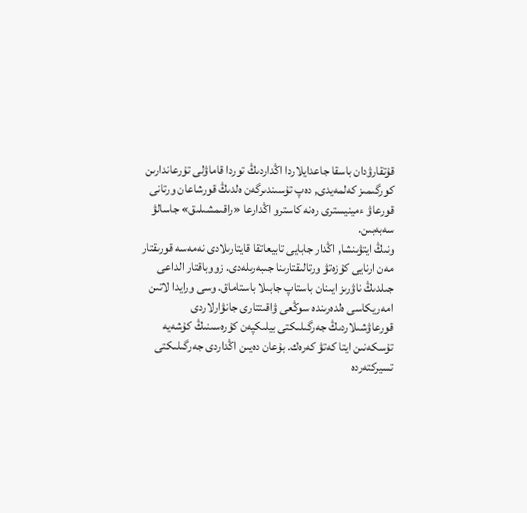قۇتقارۋدان باسقا جاعدايلاردا اڭداردىڭ توردا قاماۋلى تۇرعاندارىن كورگىمىز كەلمەيدى, دەپ تۇسىندىرگەن ەلدىڭ قورشاعان ورتانى قورعاۋ ءمينيسترى رەنە كاسترو اڭدارعا «راقىمشىلىق» جاسالۋ سەبەبىن.
ونىڭ ايتۋىنشا, اڭدار جابايى تابيعاتقا قايتارىلادى نەمەسە قورىقتار مەن ارنايى كۇزەتۋ ورتالىقتارىنا جىبەرىلەدى. زووباقتار الداعى جىلدىڭ ناۋرىز ايىنان باستاپ جابىلا باستاماق. وسى ورايدا لاتىن امەريكاسى ەلدەرىندە سوڭعى ۋاقىتتارى جانۋارلاردى قورعاۋشىلاردىڭ جەرگىلىكتى بيلىكپەن كۇرەسىنىڭ كۇشەيە تۇسكەنىن ايتا كەتۋ كەرەك. بۇعان دەيىن اڭداردى جەرگىلىكتى تسيركتەردە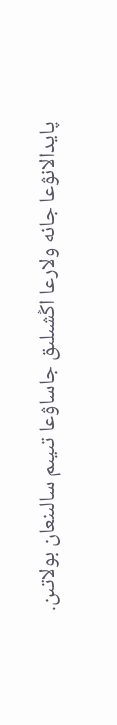پايدالانۋعا جانە ولارعا اڭشىلىق جاساۋعا تىيىم سالىنعان بولاتىن.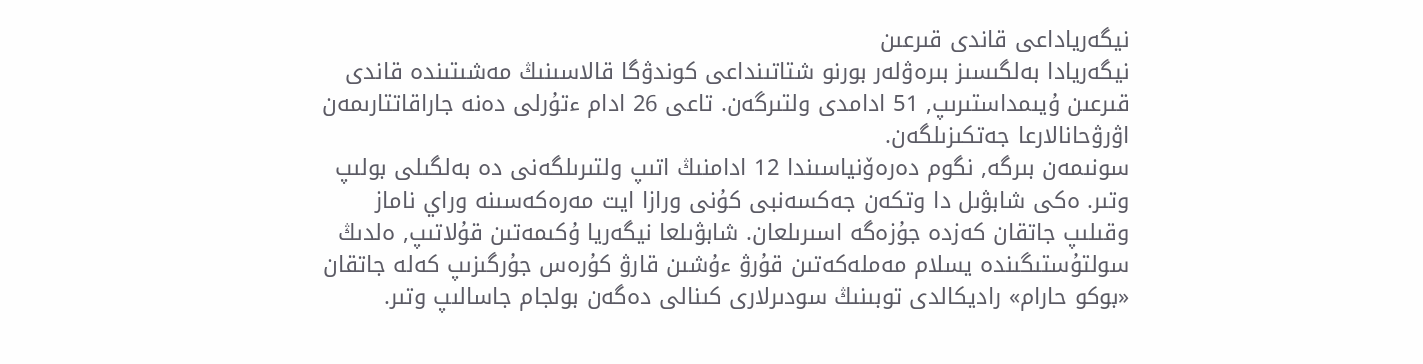نيگەرياداعى قاندى قىرعىن
نيگەريادا بەلگىسىز بىرەۋلەر بورنو شتاتىنداعى كوندۋگا قالاسىنىڭ مەشىتىندە قاندى قىرعىن ۇيىمداستىرىپ, 51 ادامدى ولتىرگەن. تاعى 26 ادام ءتۇرلى دەنە جاراقاتتارىمەن اۋرۋحانالارعا جەتكىزىلگەن.
سونىمەن بىرگە, نگوم دەرەۆنياسىندا 12 ادامنىڭ اتىپ ولتىرىلگەنى دە بەلگىلى بولىپ وتىر. ەكى شابۋىل دا وتكەن جەكسەنبى كۇنى ورازا ايت مەرەكەسىنە وراي ناماز وقىلىپ جاتقان كەزدە جۇزەگە اسىرىلعان. شابۋىلعا نيگەريا ۇكىمەتىن قۇلاتىپ, ەلدىڭ سولتۇستىگىندە يسلام مەملەكەتىن قۇرۋ ءۇشىن قارۋ كۇرەس جۇرگىزىپ كەلە جاتقان «بوكو حارام» راديكالدى توبىنىڭ سودىرلارى كىنالى دەگەن بولجام جاسالىپ وتىر.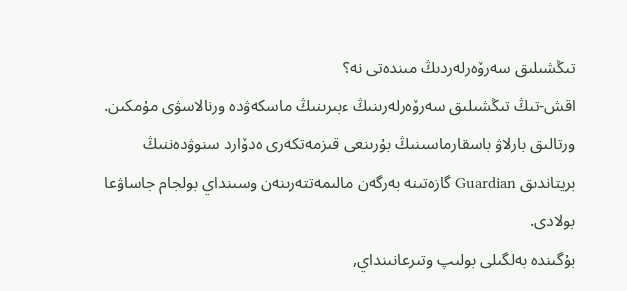تىڭشىلىق سەرۆەرلەردىڭ مىندەتى نە؟
اقش-تىڭ تىڭشىلىق سەرۆەرلەرىنىڭ ءبىرىنىڭ ماسكەۋدە ورنالاسۋى مۇمكىن. ورتالىق بارلاۋ باسقارماسىنىڭ بۇرىنعى قىزمەتكەرى ەدۆارد سنوۋدەننىڭ بريتاندىق Guardian گازەتىنە بەرگەن مالىمەتتەرىنەن وسىنداي بولجام جاساۋعا بولادى.
بۇگىندە بەلگىلى بولىپ وتىرعانىنداي,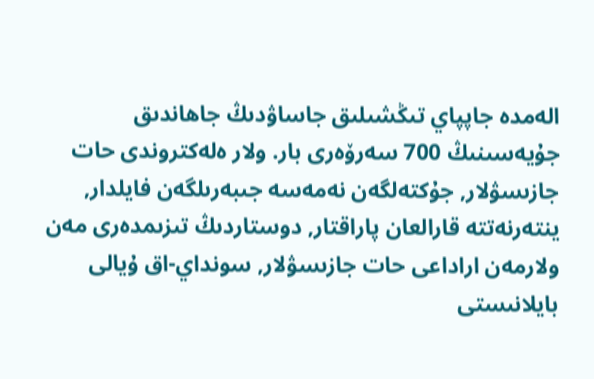الەمدە جاپپاي تىڭشىلىق جاساۋدىڭ جاھاندىق جۇيەسىنىڭ 700 سەرۆەرى بار. ولار ەلەكتروندى حات جازىسۋلار, جۇكتەلگەن نەمەسە جىبەرىلگەن فايلدار, ينتەرنەتتە قارالعان پاراقتار, دوستاردىڭ تىزىمدەرى مەن ولارمەن اراداعى حات جازىسۋلار, سونداي-اق ۇيالى بايلانىستى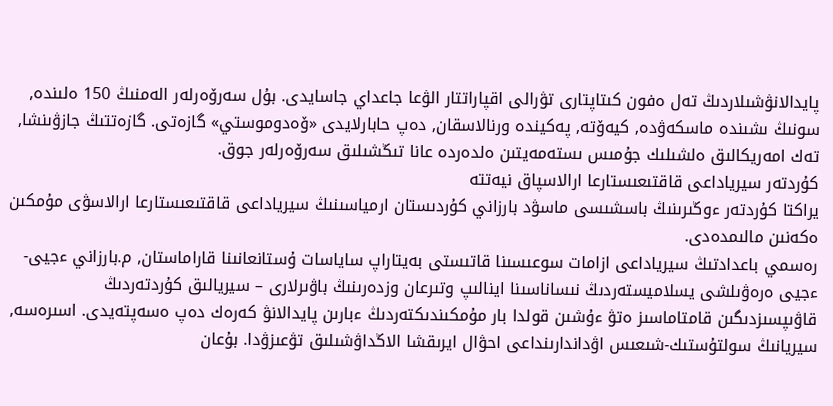پايدالانۋشىلاردىڭ تەل ەفون كىتاپتارى تۋرالى اقپاراتتار الۋعا جاعداي جاسايدى. بۇل سەرۆەرلەر الەمنىڭ 150 ەلىندە, سونىڭ ىشىندە ماسكەۋدە, كيەۆتە, پەكيندە ورنالاسقان, دەپ حابارلايدى «ۆەدوموستي» گازەتى. گازەتتىڭ جازۋىنشا, تەك امەريكالىق ەلشىلىك جۇمىس ىستەمەيتىن ەلدەردە عانا تىڭشىلىق سەرۆەرلەر جوق.
كۇردتەر سيرياداعى قاقتىعىستارعا ارالاسپاق نيەتتە
يراكتا كۇردتەر ءوڭىرىنىڭ باسشىسى ماسۋد بارزاني كۇردىستان ارمياسىنىڭ سيرياداعى قاقتىعىستارعا ارالاسۋى مۇمكىن ەكەنىن مالىمدەدى.
رەسمي باعدادتىڭ سيرياداعى ازامات سوعىسىنا قاتىستى بەيتاراپ ساياسات ۇستانعانىنا قاراماستان, م.بارزاني ءجيى-ءجيى ەرەۋىلشى يسلاميستەردىڭ نىساناسىنا اينالىپ وتىرعان وزدەرىنىڭ باۋىرلارى – سيريالىق كۇردتەردىڭ قاۋىپسىزدىگىن قامتاماسىز ەتۋ ءۇشىن قولدا بار مۇمكىندىكتەردىڭ ءبارىن پايدالانۋ كەرەك دەپ ەسەپتەيدى. اسىرەسە, سيريانىڭ سولتۇستىك-شىعىس اۋداندارىنداعى احۋال ايرىقشا الاڭداۋشىلىق تۋعىزۋدا. بۇعان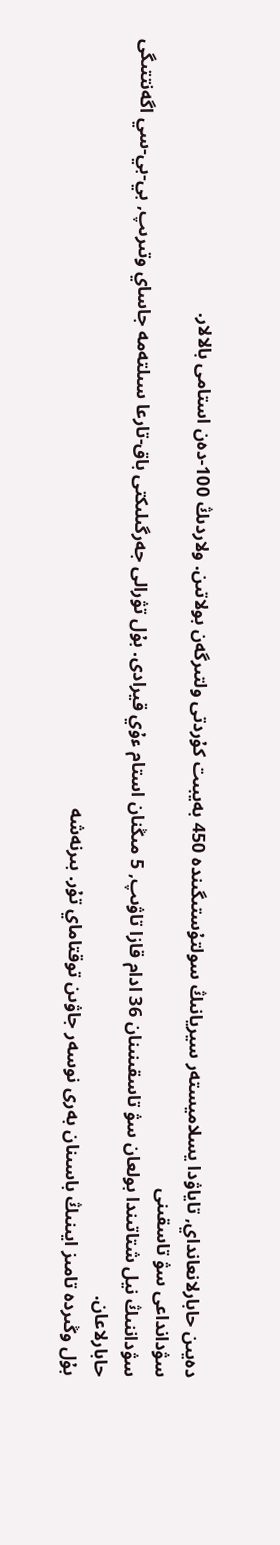دەيىن حابارلانعانداي, تاياۋدا يسلاميستەر سيريانىڭ سولتۇستىگىندە 450 بەيبىت كۇردتى ولتىرگەن بولاتىن. ولاردىڭ 100-دەن استامى بالالار.
سۋدانداعى سۋ تاسقىنى
سۋداننىڭ نيل شتاتىندا بولعان سۋ تاسقىنىنان 36 ادام قازا تاۋىپ, 5 مىڭنان استام ءۇي قيرادى. بۇل تۋرالى جەرگىلىكتى باق-تارعا سىلتەمە جاساي وتىرىپ, بي-بي-سي اگەنتتىگى حابارلاعان.
بۇل وڭىردە تامىز ايىنىڭ باسىنان بەرى نوسەر جاۋىن توقتاماي تۇر. بىرنەشە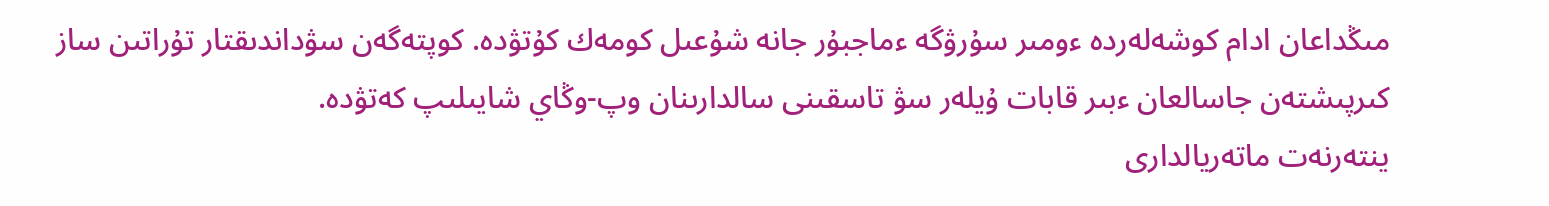مىڭداعان ادام كوشەلەردە ءومىر سۇرۋگە ءماجبۇر جانە شۇعىل كومەك كۇتۋدە. كوپتەگەن سۋداندىقتار تۇراتىن ساز كىرپىشتەن جاسالعان ءبىر قابات ۇيلەر سۋ تاسقىنى سالدارىنان وپ-وڭاي شايىلىپ كەتۋدە.
ينتەرنەت ماتەريالدارى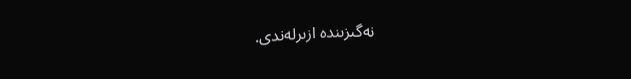نەگىزىندە ازىرلەندى.